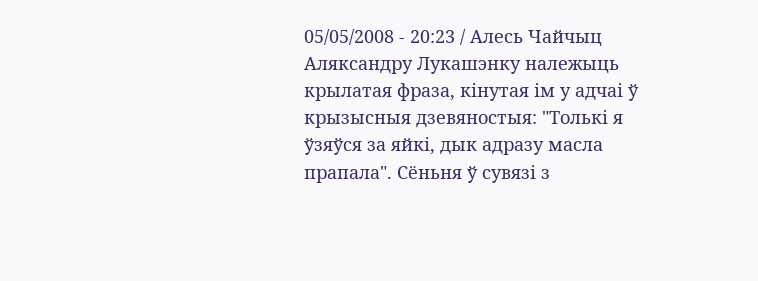05/05/2008 - 20:23 / Алесь Чайчыц
Аляксандру Лукашэнку належыць крылатая фраза, кінутая ім у адчаі ў крызысныя дзевяностыя: "Толькі я ўзяўся за яйкі, дык адразу масла прапала". Сёньня ў сувязі з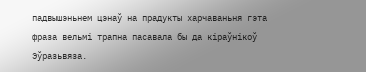падвышэньнем цэнаў на прадукты харчаваньня гэта фраза вельмі трапна пасавала бы да кіраўнікоў Эўразьвяза.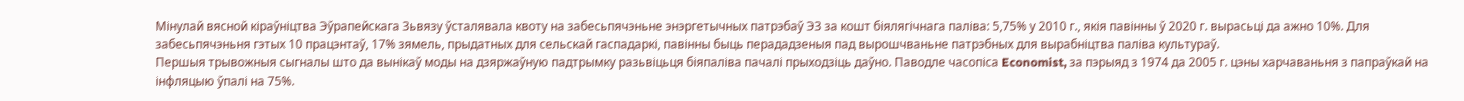Мінулай вясной кіраўніцтва Эўрапейскага Зьвязу ўсталявала квоту на забесьпячэньне энэргетычных патрэбаў ЭЗ за кошт біялягічнага паліва: 5,75% у 2010 г., якія павінны ў 2020 г. вырасьці да ажно 10%. Для забесьпячэньня гэтых 10 працэнтаў, 17% зямель, прыдатных для сельскай гаспадаркі, павінны быць перададзеныя пад вырошчваньне патрэбных для вырабніцтва паліва культураў.
Першыя трывожныя сыгналы што да вынікаў моды на дзяржаўную падтрымку разьвіцьця біяпаліва пачалі прыходзіць даўно. Паводле часопіса Economist, за пэрыяд з 1974 да 2005 г. цэны харчаваньня з папраўкай на інфляцыю ўпалі на 75%.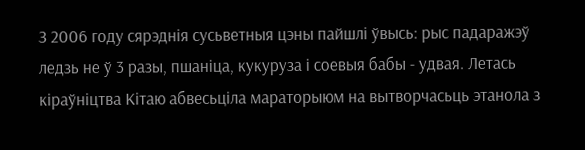З 2006 году сярэднія сусьветныя цэны пайшлі ўвысь: рыс падаражэў ледзь не ў 3 разы, пшаніца, кукуруза і соевыя бабы - удвая. Летась кіраўніцтва Кітаю абвесьціла мараторыюм на вытворчасьць этанола з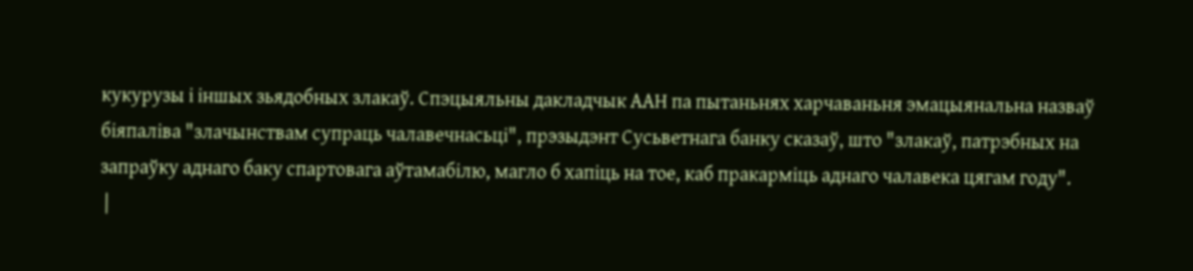кукурузы і іншых зьядобных злакаў. Спэцыяльны дакладчык ААН па пытаньнях харчаваньня эмацыянальна назваў біяпаліва "злачынствам супраць чалавечнасьці", прэзыдэнт Сусьветнага банку сказаў, што "злакаў, патрэбных на запраўку аднаго баку спартовага аўтамабілю, магло б хапіць на тое, каб пракарміць аднаго чалавека цягам году".
 |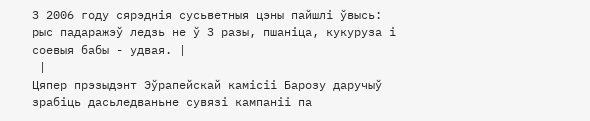З 2006 году сярэднія сусьветныя цэны пайшлі ўвысь: рыс падаражэў ледзь не ў 3 разы, пшаніца, кукуруза і соевыя бабы - удвая. |
 |
Цяпер прэзыдэнт Эўрапейскай камісіі Барозу даручыў зрабіць дасьледваньне сувязі кампаніі па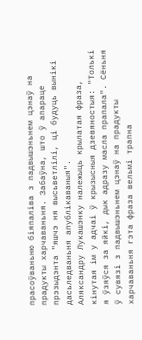прасоўваньню біяпаліва з падвышэньнем цэнаў на прадукты харчаваньня. Забаўна, што ў апараце прэзыдэнта "яшчэ ня высьветлілі, ці будуць вынікі дасьледваньня апублікаваныя".
Аляксандру Лукашэнку належыць крылатая фраза, кінутая ім у адчаі ў крызысныя дзевяностыя: "Толькі я ўзяўся за яйкі, дык адразу масла прапала". Сёньня ў сувязі з падвышэньнем цэнаў на прадукты харчаваньня гэта фраза вельмі трапна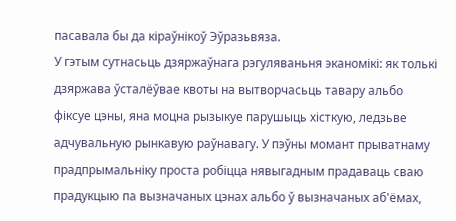пасавала бы да кіраўнікоў Эўразьвяза.
У гэтым сутнасьць дзяржаўнага рэгуляваньня эканомікі: як толькі дзяржава ўсталёўвае квоты на вытворчасьць тавару альбо фіксуе цэны, яна моцна рызыкуе парушыць хісткую, ледзьве адчувальную рынкавую раўнавагу. У пэўны момант прыватнаму прадпрымальніку проста робіцца нявыгадным прадаваць сваю прадукцыю па вызначаных цэнах альбо ў вызначаных аб'ёмах,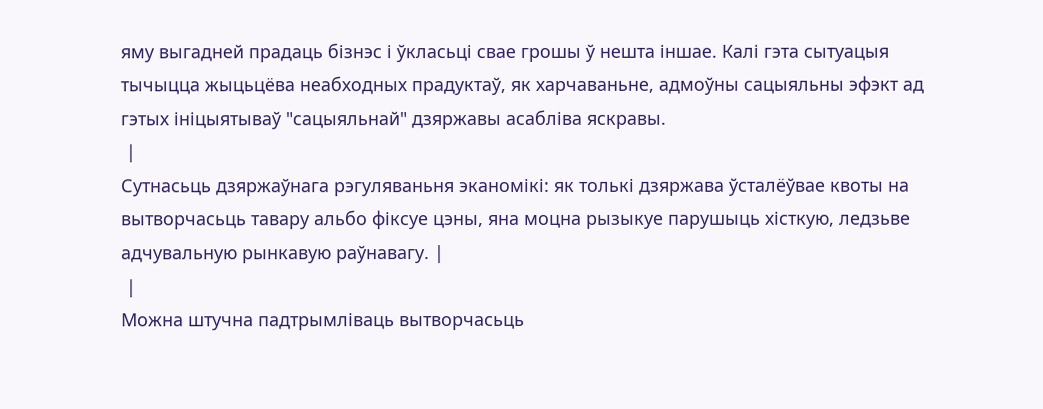яму выгадней прадаць бізнэс і ўкласьці свае грошы ў нешта іншае. Калі гэта сытуацыя тычыцца жыцьцёва неабходных прадуктаў, як харчаваньне, адмоўны сацыяльны эфэкт ад гэтых ініцыятываў "сацыяльнай" дзяржавы асабліва яскравы.
 |
Сутнасьць дзяржаўнага рэгуляваньня эканомікі: як толькі дзяржава ўсталёўвае квоты на вытворчасьць тавару альбо фіксуе цэны, яна моцна рызыкуе парушыць хісткую, ледзьве адчувальную рынкавую раўнавагу. |
 |
Можна штучна падтрымліваць вытворчасьць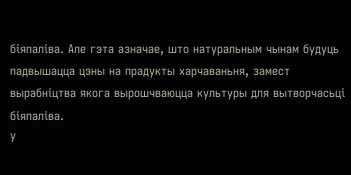біяпаліва. Але гэта азначае, што натуральным чынам будуць падвышацца цэны на прадукты харчаваньня, замест вырабніцтва якога вырошчваюцца культуры для вытворчасьці біяпаліва.
У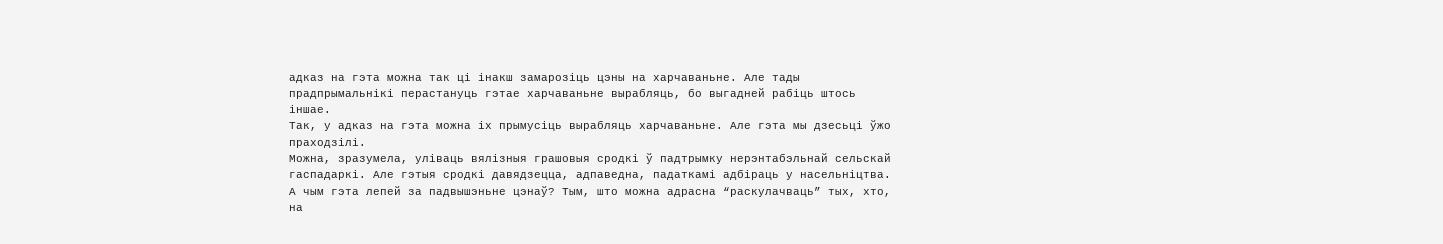адказ на гэта можна так ці інакш замарозіць цэны на харчаваньне. Але тады прадпрымальнікі перастануць гэтае харчаваньне вырабляць, бо выгадней рабіць штось іншае.
Так, у адказ на гэта можна іх прымусіць вырабляць харчаваньне. Але гэта мы дзесьці ўжо праходзілі.
Можна, зразумела, уліваць вялізныя грашовыя сродкі ў падтрымку нерэнтабэльнай сельскай гаспадаркі. Але гэтыя сродкі давядзецца, адпаведна, падаткамі адбіраць у насельніцтва. А чым гэта лепей за падвышэньне цэнаў? Тым, што можна адрасна “раскулачваць” тых, хто, на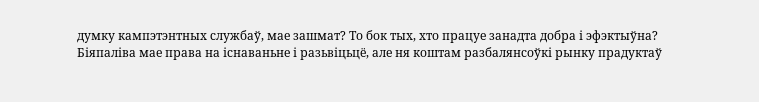думку кампэтэнтных службаў, мае зашмат? То бок тых, хто працуе занадта добра і эфэктыўна?
Біяпаліва мае права на існаваньне і разьвіцьцё, але ня коштам разбалянсоўкі рынку прадуктаў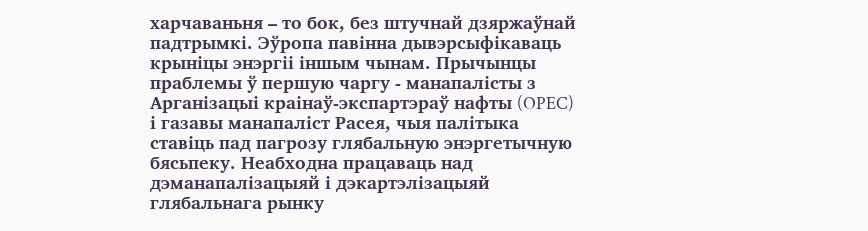харчаваньня – то бок, без штучнай дзяржаўнай падтрымкі. Эўропа павінна дывэрсыфікаваць крыніцы энэргіі іншым чынам. Прычынцы праблемы ў першую чаргу - манапалісты з Арганізацыі краінаў-экспартэраў нафты (OPEC) і газавы манапаліст Расея, чыя палітыка ставіць пад пагрозу глябальную энэргетычную бясьпеку. Неабходна працаваць над дэманапалізацыяй і дэкартэлізацыяй глябальнага рынку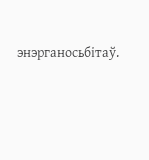энэрганосьбітаў.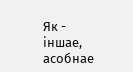Як - іншае, асобнае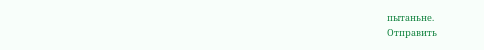пытаньне.
Отправить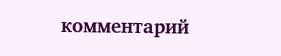комментарий